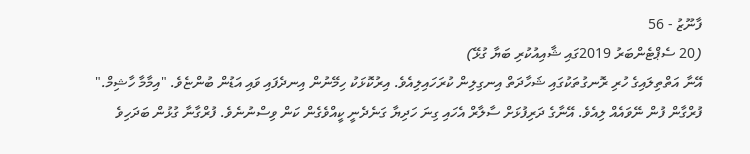ފާނޫޒު - 56
(20 ސެޕްޓެންބަރު 2019ގައި ޝާއިއުކުރި ބަޔާ ގުޅޭ)
އޭނާ އަތްތިލައިގެ ހުރި ރޮނގުތަކުގައި ޝަހާދަތް އިނގިލިން ކުރަހައިލިއެވެ. އިރުކޮޅަކު ހިމޭނުން އިނދެފައި ވައި އަޑުން ބުންޏެވެ. "އިމާމާ ހާޝިމް."
ފުރްގާން ފުން ނޭވައެއް ލިއެވެ. އޭނާގެ ދަރިފުޅަށް ސާލާރް އެހައި ގިނަ ހަދިޔާ ގަނެދެނީ ކީއްވެގެން ކަން ވިސްނުނެވެ. ފުރްގާނާ ގުޅުން ބަދަހިވެ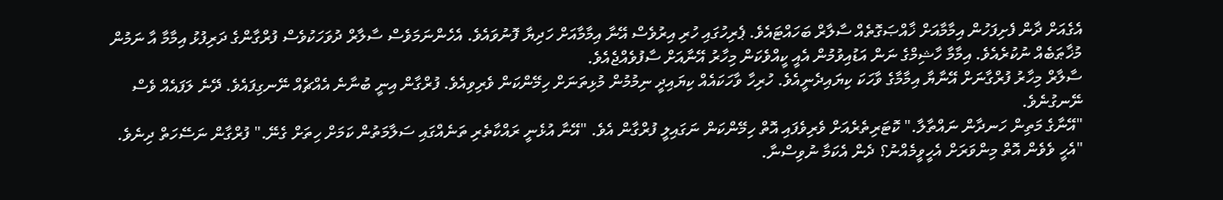އެގެއަށް ދާން ފެށިފަހުން އިމާމާއަށް ޚާއްޞަގޮތެއް ސާލާރް ބަހައްޓައެވެ. ޕެރިހުގައި ހުރި އިރުވެސް އޭނާ އިމާމާއަށް ހަދިޔާ ފޮނުވައެވެ. އެހެންނަމަވެސް ސާލާރް ދުވަހަކުވެސް ފުރްގާންގެ ދަރިފުޅު އިމާމާ އާ ނަމުން މުޚާޠަބެއް ނުކުރެއެވެ. އިމާމާ ހާޝިމްގެ ނަން އަޑުއިވުމުން އެއީ ކީއްވެކަން މިހާރު އޭނާއަށް ސާފުވެއްޖެއެވެ.
ސާލާރް މިހާރު ފުރްގާނަށް އޭނާޔާ އިމާމާގެ ވާހަކަ ކިޔައިދެނީއެވެ. ހުރިހާ ވާހަކައެއް ކިޔައިދީ ނިމުމުން މުޅިތަނަށް ހިމޭންކަން ވެރިވިއެވެ. ފުރްގާން އިނީ ބުނާނެ އެއްޗެއް ނޭނގިފައެވެ. ދޭނެ ލަފައެއް ވެސް ނޭނގުނެވެ.
"އޭނާގެ މަތިން ހަނދާން ނައްތާލާ." ކޮޓަރިތެރެއަށް ވެރިވެފައި އޮތް ހިމޭންކަން ނަގައިލީ ފުރްގާން އެވެ. "އޭނާ އުޅެނީ ރައްކާތެރި ތަނެއްގައި ސަލާމަތުން ކަމަށް ހިތަށް ގެނޭ." ފުރްގާން ނަސޭހަތް ދިނެވެ.
"އެހީ ވެވެން އޮތް މިންވަރަށް އެހީވީމެއްނު؟ ދެން އެކަމާ ނުވިސްނާ.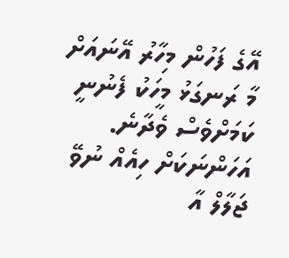އޭގެ ފަހުން މިހާރު އޭނައަށް މާ ރަނގަޅު މީހަކު ފެނުނީ ކަމަށްވެސް ވެދާނެ. އަހަންނަކަށް ހިއެއް ނުވޭ ޖަލާލް އާ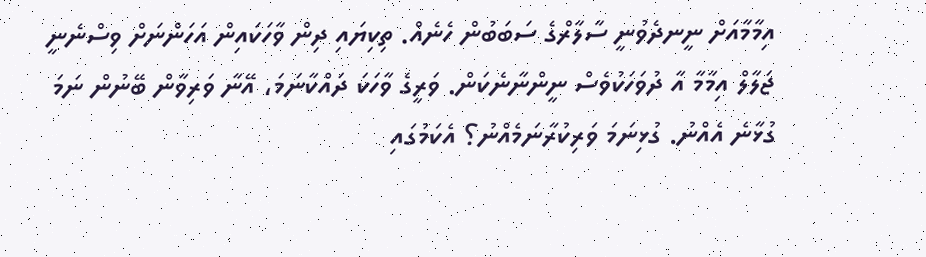އިމާމާއަށް ނީނދެވުނީ ސާލާރްގެ ސަބަބުން ހެނެއް. ތިކިޔައި ދިން ވާހަކައިން އަހަންނަށް ވިސްނެނީ ޖަލާލް އިމާމާ އާ ދުވަހަކުވެސް ނީންނާނެކަން. ވަރީގެ ވާހަކަ ދައްކާނަމަ، އޭނާ ވަރިވާން ބޭނުން ނަމަ ގުޅާނެ އެއްނު. ގުޅިނަމަ ވަރިކުރާނަމެއްނު؟ އެކަމުގައި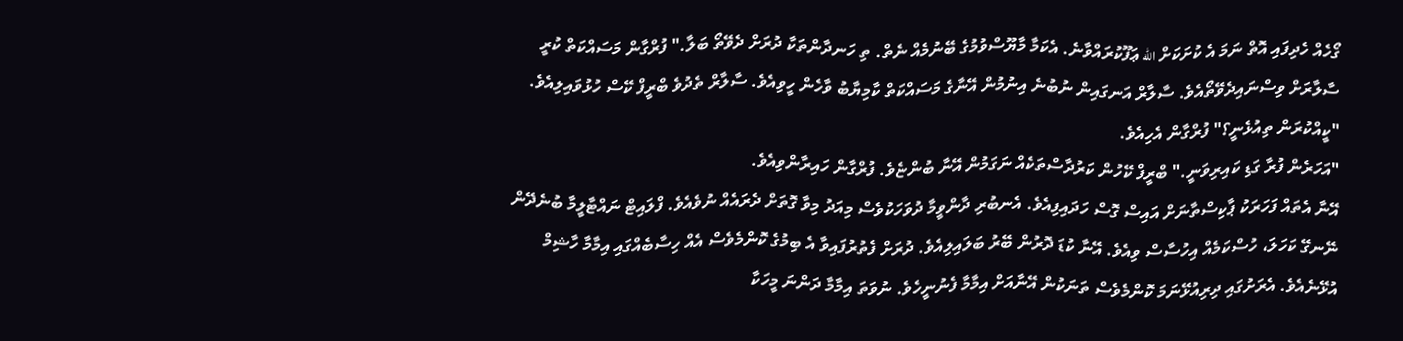ގޯހެއް ހެދިފައި އޮތް ނަމަ އެ ކުށަކަށް الله ޢަފޫކުރައްވާނެ. އެކަމާ މާޔޫސްވުމުގެ ބޭނުމެއް ނެތް. ތި ހަނދާންތަކާ ދުރަށް ދެވޭތޯ ބަލާ." ފުރްގާން މަސައްކަތް ކުރީ ސާލާރަށް ވިސްނައިދެވޭތޯއެވެ. ސާލާރް އަނގައިން ނުބުނެ އިނުމުން އޭނާގެ މަސައްކަތް ކާމިޔާބު ވާހެން ހީވިއެވެ. ސާލާރް ތެދުވެ ބްރީފް ކޭސް ހުޅުވައިލިއެވެ.
"ކީއްކުރަން ތިއުޅެނީ؟" ފުރްގާން އެހިއެވެ.
"އަހަރެން ފުރާ ގަޑި ކައިރިވަނީ." ބްރީފް ކޭހުން ކަރުދާސްތަކެއް ނަގަމުން އޭނާ ބުންޏެވެ. ފުރްގާން ހައިރާންވިއެވެ.
އޭނާ އެތައް ފަހަރަކު ޕާކިސްތާނަށް އައިސް ގޮސް ހަދައިފިއެވެ. އެނބުރި ދާންވީމާ ދުވަހަކުވެސް މިއަދު މިވާ ގޮތަށް ދެރައެއް ނުވެއެވެ. ފްލައިޓް ނައްޓާލީމާ ބުނެދޭން ނޭނގޭ ކަހަލަ، ހުސްކަމެއް އިހުސާސް ވިއެވެ. އޭނާ ކުޑަ ދޮރުން ބޭރު ބަލައިލިއެވެ. ދުރަށް ފެތުރުފައިވާ އެ ބިމުގެ ކޮންމެވެސް އެއް ހިސާބެއްގައި އިމާމާ ހާޝިމް އުޅޭނެއެވެ. އެރަށުގައި ދިރިއުޅޭނަމަ ކޮންމެވެސް ތަނަކުން އޭނާއަށް އިމާމާ ފެނުނީހެވެ. ނުވަތަ އިމާމާ ދަންނަ މީހަކާ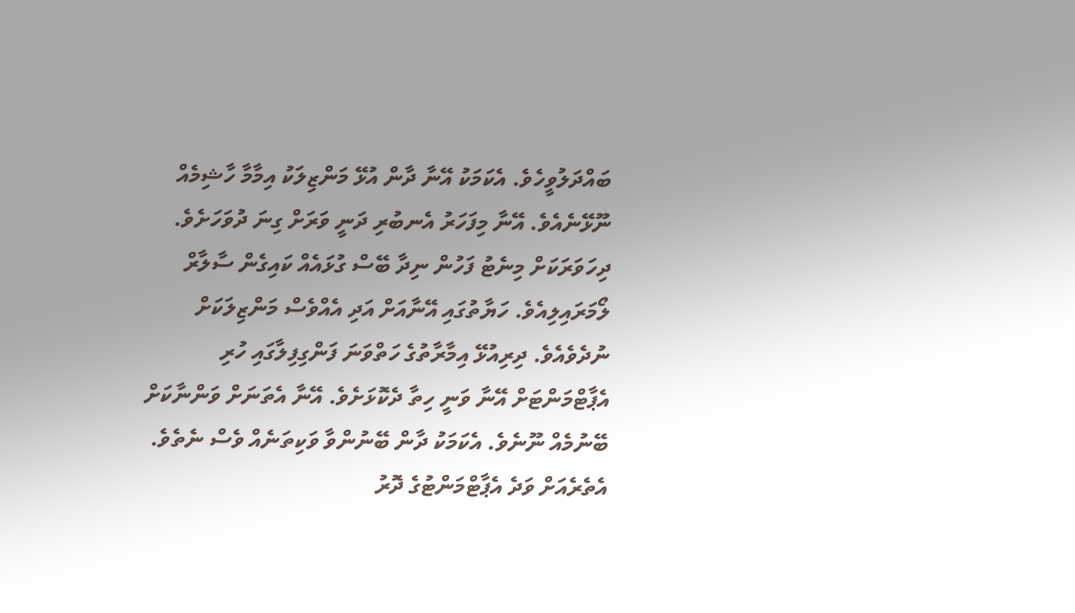ބައްދަލުވީހެވެ. އެކަމަކު އޭނާ ދާން އުޅޭ މަންޒިލަކު އިމާމާ ހާޝިމެއް ނޫޅޭނެއެވެ. އޭނާ މިފަހަރު އެނބުރި ދަނީ ވަރަށް ގިނަ ދުވަހަށެވެ.
ދިހަވަރަކަށް މިނެޓު ފަހުން ނިދާ ބޭސް ގުޅައެއް ކައިގެން ސާލާރް ލޯމަރައިލިއެވެ. ހަޔާތުގައި އޭނާއަށް އަދި އެއްވެސް މަންޒިލަކަށް ނުދެވެއެވެ. ދިރިއުޅޭ އިމާރާތުގެ ހަތްވަނަ ފަންގިފިލާގައި ހުރި އެޕާޓްމަންޓަށް އޭނާ ވަނީ ހިތާ ދެކޮޅަށެވެ. އޭނާ އެތަނަށް ވަންނާކަށް ބޭނުމެއް ނޫނެވެ. އެކަމަކު ދާން ބޭނުންވާ ވަކިތަނެއް ވެސް ނެތެވެ.
އެތެރެއަށް ވަދެ އެޕާޓްމަންޓުގެ ދޮރު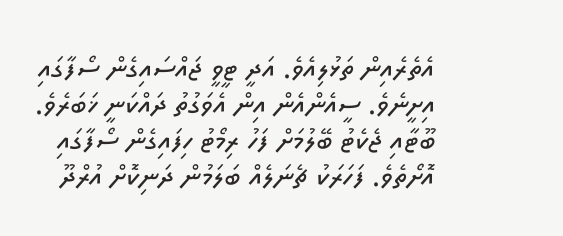އެތެރެއިން ތަޅުލިއެވެ. އަދީ ޓީވީ ޖައްސައިގެން ސޯފާގައި އިށީނެވެ. ސީއެންއެން އިން އެވަގުތު ދައްކަނީ ޚަބަރެވެ. ބޫޓާއި ޖެކެޓު ބޭލުމަށް ފަހު ރިމޯޓު ހިފައިގެން ސޯފާގައި އޮށޯތެވެ. ފަހަރަކު ޗެނަލެއް ބަލަމުން ދަނިކޮށް އުރްދޫ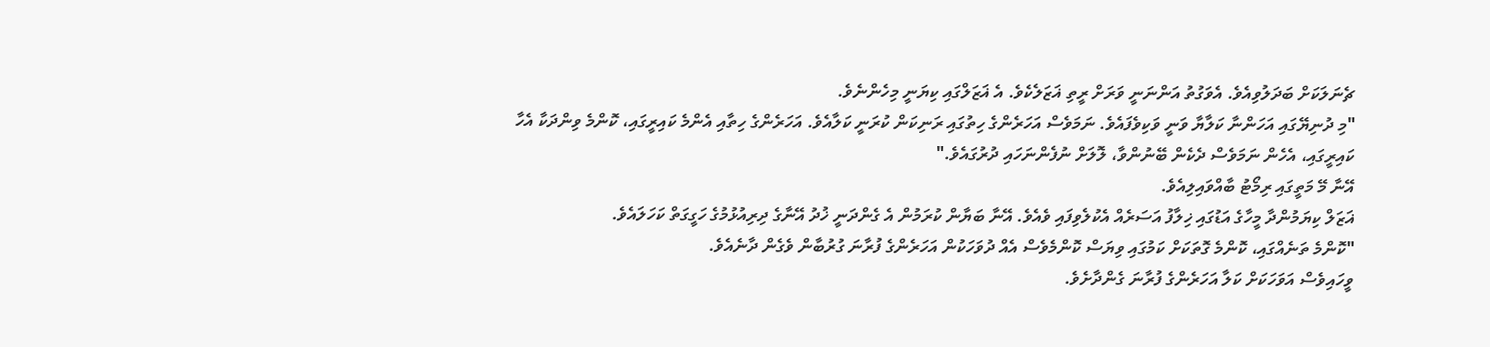ޗެނަލަކަށް ބަދަލުވިއެވެ. އެވަގުތު އަންނަނީ ވަރަށް ރީތި ޣަޒަލެކެވެ. އެ ޣަޒަލްގައި ކިޔަނީ މިހެންނެވެ.
"މި ދުނިޔޭގައި އަހަންނާ ކަލާޔާ ވަނީ ވަކިވެފައެވެ. ނަމަވެސް އަހަރެންގެ ހިތުގައި ރަނިކަން ކުރަނީ ކަލާއެވެ. އަހަރެންގެ ހިތާއި އެންމެ ކައިރީގައި، ކޮންމެ ވިންދަކާ އެހާ ކައިރީގައި، އެހެން ނަމަވެސް ދެކެން ބޭނުންވާ، ލޮލަށް ނުފެންނަހައި ދުރުގައެވެ."
އޭނާ މޭ މަތީގައި ރިމޯޓު ބާއްވައިލިއެވެ.
ޣަޒަލް ކިޔަމުންދާ މީހާގެ އަޑުގައި ޚިލާފު އަސަރެއް އެކުލެވިފައި ވެއެވެ. އޭނާ ބަޔާން ކުރަމުން އެ ގެންދަނީ ޚުދު އޭނާގެ ދިރިއުޅުމުގެ ހަގީގަތް ކަހަލައެވެ.
"ކޮންމެ ތަނެއްގައި، ކޮންމެ ގޮތަކަށް ކަމުގައި ވިޔަސް ކޮންމެވެސް އެއް ދުވަހަކުން އަހަރެންގެ ފުރާނަ ގުރުބާން ވެގެން ދާނެއެވެ.
ވީހައިވެސް އަވަހަކަށް ކަލާ އަހަރެންގެ ފުރާނަ ގެންދާށެވެ.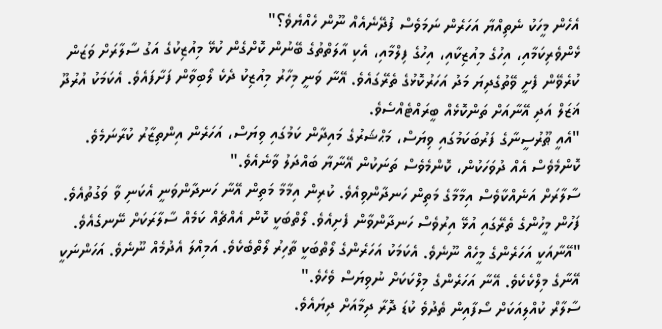އެހެން މީހަކު ނެތިއްޔާ އަހަރެން ނަމަވެސް ފުދޭނެއެއް ނޫން ހެއްޔެވެ؟"
ޅެންވެރިކަމާއި، އިހުގެ މިއުޒިކާއި، އިހުގެ ފިލްމާއި، އެކި އާލަތްތުގެ ބޭނުން ކޮށްގެން ކުޅޭ މިއުޒިކުގެ އަގު ސާލާރަށް ވަޒަން ކުރެވޭން ފެށީ ވޭތުގެދިޔަ މަދު އަހަރުކޮޅުގެ ތެރޭގައެވެ. އޭނާ ވަނީ މިހާރު މިއުޒިކު ދެކެ ލޯބިވާން ފަށާފައެވެ. އެކަމަކު އުރުދޫ ޣަޒަލް އަދި އޭނާއަށް ތަންކޮޅެއް ބީރައްޓެއްސެވެ.
"އެއީ ޠޫރުސީނާގެ ފަރުބަކަމުގައި ވިޔަސް، މަޙްޝަރުގެ މައިދާން ކަމުގައި ވިޔަސް، އަހަރެން އިންތިޒާރު ކުރާނަމެވެ. ކޮންމެވެސް އެއް ދުވަހަކުން، ކޮންމެވެސް ތަނަކުން އޭނާޔާ ބައްދަލު ވާނެއެވެ."
ސާލާރަށް އަނެއްކާވެސް އިމާމާގެ މަތިން ހަނދާންވިއެވެ. ކުރިން އިމާމާ މަތިން އޭނާ ހަނދާންވަނީ އެކަނި ވާ ވަގުތުއެވެ. ފަހުން މީހުންގެ ތެރޭގައި އުޅޭ އިރުވެސް ހަނދާންވާން ފެށިއެވެ. ލޯތްބަކީ ކޮން އެއްޗެއް ކަމެއް ސާލާރަކަށް ނޭނގެއެވެ.
"އޭނާއަކީ އަހަރެންގެ މީހެއް ނޫނެވެ. އެކަމަކު އަހަރެންގެ ލޯތްބަކީ ތާހިރު ލޯތްބެކެވެ. އަމިއްލަ އެދުމެއް ނޫނެވެ. އަހަންނަކީ އޭނާގެ މިލްކެކެވެ. އޭނާ އަހަރެންގެ މިލްކަކަށް ނުވިޔަސް ވެހެވެ."
ސާލާރް ކުއްލިއަކަށް ސޯފާއިން ތެދުވެ ކުޑަ ދޮރާ ދިމާއަށް ދިޔައެވެ.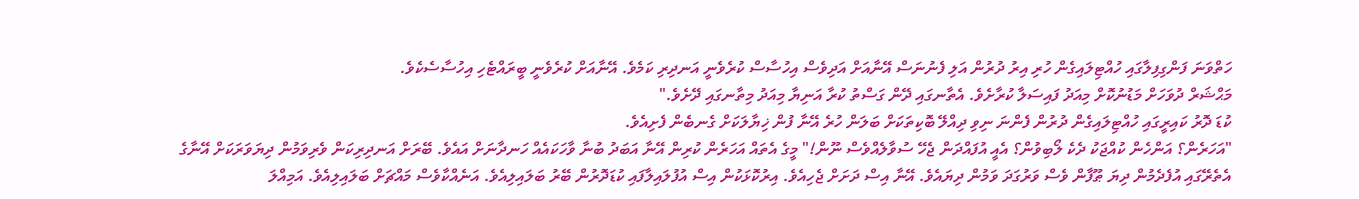ހަތްވަނަ ފަންގިފިލާގައި ހުއްޓިލައިގެން ހުރި އިރު ދުރުން އަލި ފެނުނަސް އޭނާއަށް އަދިވެސް އިހުސާސް ކުރެވެނީ އަނދިރި ކަމެވެ. އޭނާއަށް ކުރެވެނީ ބީރައްޓެހި އިހުސާސެކެވެ.
މަޙްޝަރް ދުވަހަށް މަޑުނުކޮށް މިއަދު ފައިސަލާ ކުރާށެވެ. އެތާނގައި ދޭން ގަސްތު ކުރާ އަނިޔާ މިއަދު މިތާނގައި ދޭށެވެ."
ކުޑަ ދޮރު ކައިރީގައި ހުއްޓިލައިގެން ދުރުން ފެންނަ ނިވި ދިއްލޭ ބޮކިތަކަށް ބަލަން ހުރެ އޭނާ ފުން ޚިޔާލަކަށް ގެނބެން ފެށިއެވެ.
"އަހަރެން؟ އަންހެން ކުއްޖަކު ދެކެ ލޯބިވުން؟ އެއީ އުފައްދަން ޖެހޭ ސުވާލެއްވެސް ނޫން!" މީގެ އެތައް އަހަރެން ކުރިން އޭނާ އަބަދު ބުނާ ވާހަކައެއް ހަނދާނަށް އައެވެ. ބޭރަށް އަނދިރިކަން ވެރިވަމުން ދިޔަވަރަކަށް އޭނާގެ އެތެރޭގައި އުފެދެމުން ދިޔަ ޠޫފާން ވެސް ވަރުގަދަ ވަމުން ދިޔައެވެ. އޭނާ އިސް ދަށަށް ޖެހިއެވެ. އިރުކޮޅަކުން އިސް އުފުލައިލާފައި ކުޑަދޮރުން ބޭރު ބަލައިލިއެވެ. އަނެއްކާވެސް މައްޗަށް ބަލައިލިއެވެ. އަމިއްލަ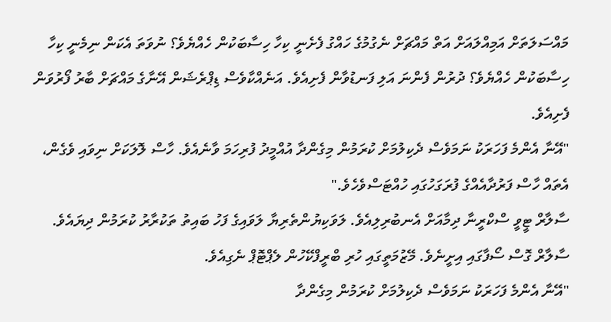މައްސަލަތަށް އަމިއްލައަށް އަތް މައްޗަށް ނެގުމުގެ ހައްގު ފެށެނީ ކިހާ ހިސާބަކުން ހެއްޔެވެ؟ ނުވަތަ އެކަން ނިމެނީ ކިހާ ހިސާބަކުން ހެއްޔެވެ؟ ދުރުން ފެންނަ އަލި ފަނޑުވާން ފެށިއެވެ. އަނެއްކާވެސް ޑިޕްރެޝަން އޭނާގެ މައްޗަށް ބާރު ފޯރުވަން ފެށިއެވެ.
"އޭނާ އެންމެ ފަހަރަކު ނަމަވެސް ދެކިލުމަށް ކުރަމުން މިގެންދާ އުއްމީދު ފުރިހަމަ ވާނެއެވެ. ހާސް ލޮލަކަށް ނިވައި ވެގެން، އެތައް ހާސް ފަރުދާއެއްގެ ފުރަގަހުގައި ހުއްޓަސްވެހެވެ."
ސާލާރް ޓީވީ ސްކްރީނާ ދިމާއަށް އެނބުރިލިއެވެ. ލަވަކިޔުންތެރިޔާ ލަވައިގެ ފަހު ބައިތު ތަކުރާރު ކުރަމުން ދިޔައެވެ. ސާލާރް ގޮސް ސޯފާގައި އިށީނެވެ. މޭޒުމަތީގައި ހުރި ބްރީފްކޭހުން ލެޕްޓޮޕް ނެގިއެވެ.
"އޭނާ އެންމެ ފަހަރަކު ނަމަވެސް ދެކިލުމަށް ކުރަމުން މިގެންދާ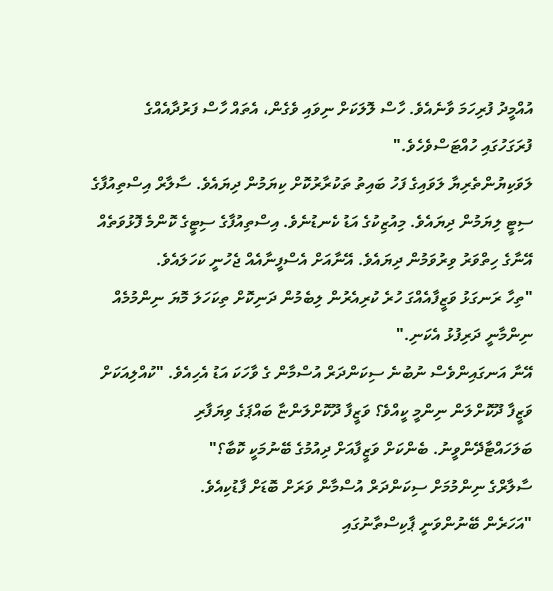އުއްމީދު ފުރިހަމަ ވާނެއެވެ. ހާސް ލޮލަކަށް ނިވައި ވެގެން، އެތައް ހާސް ފަރުދާއެއްގެ ފުރަގަހުގައި ހުއްޓަސްވެހެވެ."
ލަވަކިޔުންތެރިޔާ ލަވައިގެ ފަހު ބައިތު ތަކުރާރުކޮށް ކިޔަމުން ދިޔައެވެ. ސާލާރް އިސްތިއުފާގެ ސިޓީ ލިޔަމުން ދިޔައެވެ. މިއުޒިކުގެ އަޑު ކެނޑުނެވެ. އިސްތިއުފާގެ ސިޓީގެ ކޮންމެ ފޮޅުވަތެއް އޭނާގެ ހިތްވަރު ވިރުވަމުން ދިޔައެވެ. އޭނާއަށް އެސްފީނާއެއް ޖެހުނީ ކަހަލައެވެ.
"ތިހާ ރަނގަޅު ވަޒީފާއެއްގަ ހުރެ ކުރިއެރުން ލިބެމުން ދަނިކޮށް ތިކަހަލަ މޮޔަ ނިންމުމެއް ނިންމާނީ ދަރިފުޅު އެކަނި."
އޭނާ އަނގައިންވެސް ނުބުނެ ސިކަންދަރް އުސްމާން ގެ ވާހަކަ އަޑު އެހިއެވެ. "ކުއްލިއަކަށް ވަޒީފާ ދޫކޮށްލަން ނިންމީ ކީއްވެ؟ ވަޒީފާ ދޫކޮށްލަންޏާ ބައްޕަގެ ވިޔަފާރި ބަލަހައްޓާދޭންވީނު. ބެންކަށް ވަޒީފާއަށް ދިއުމުގެ ބޭނުމަކީ ކޮބާ؟"
ސާލާރްގެ ނިންމުމަށް ސިކަންދަރް އުސްމާން ވަރަށް ބޮޑަށް ފާޑުކިއެވެ.
"އަހަރެން ބޭނުންވަނީ ޕާކިސްތާނުގައި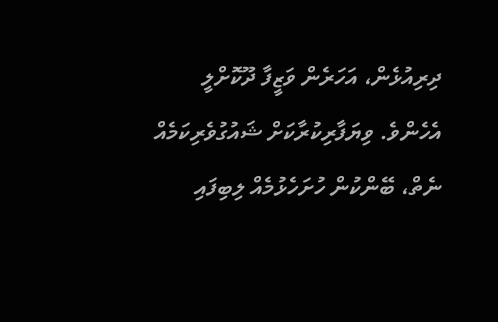ދިރިއުޅެން، އަހަރެން ވަޒީފާ ދޫކޮށްލީ އެހެންވެ. ވިޔަފާރިކުރާކަށް ޝައުގުވެރިކަމެއް ނެތް، ބޭންކުން ހުށަހެޅުމެއް ލިބިފައި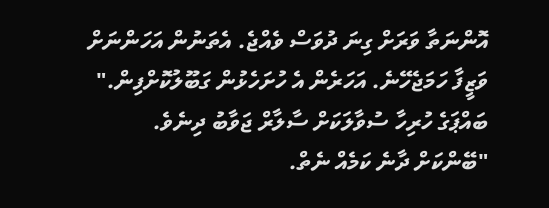އޮންނަތާ ވަރަށް ގިނަ ދުވަސް ވެއްޖެ. އެތަނުން އަހަންނަށް ވަޒީފާ ހަމަޖެހޭނެ. އަހަރެން އެ ހުށަހެޅުން ގަބޫލުކޮށްފިން." ބައްޕަގެ ހުރިހާ ސުވާލަކަށް ސާލާރް ޖަވާބު ދިނެވެ.
"ބޭންކަށް ދާނެ ކަމެއް ނެތް.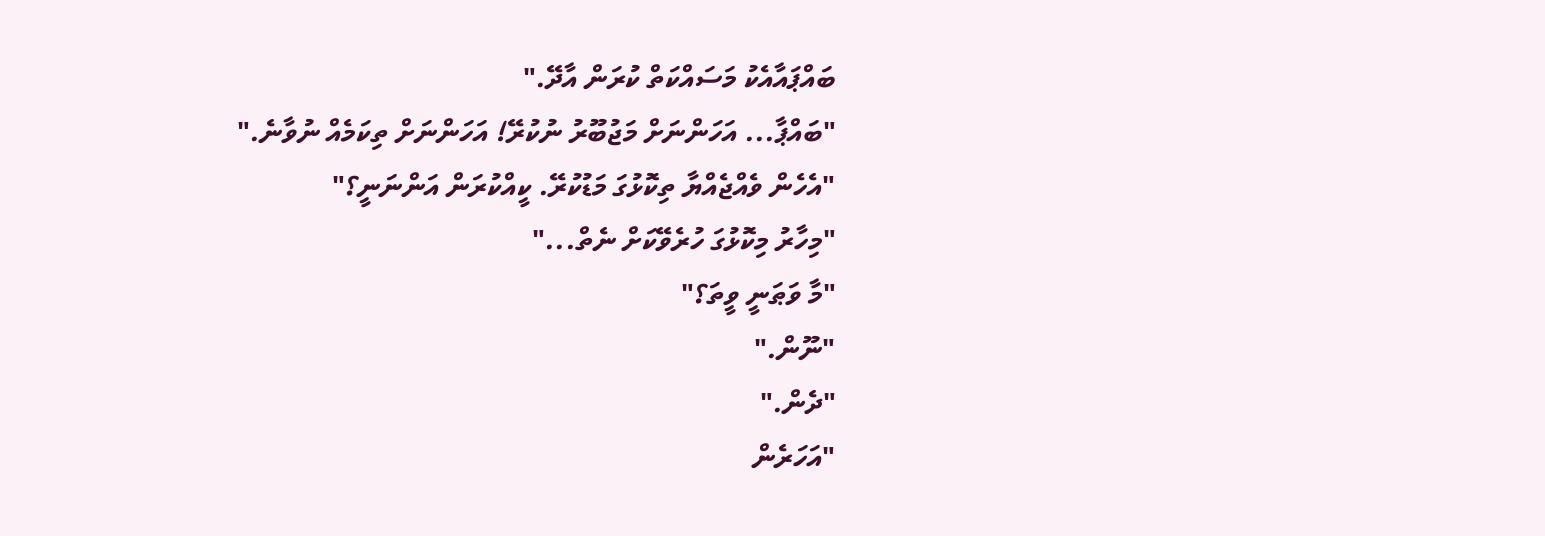ބައްޕައާއެކު މަސައްކަތް ކުރަން އާދޭ."
"ބައްޕާ... އަހަންނަށް މަޖުބޫރު ނުކުރޭ! އަހަންނަށް ތިކަމެއް ނުވާނެ."
"އެހެން ވެއްޖެއްޔާ ތިކޮޅުގަ މަޑުކުރޭ. ކީއްކުރަން އަންނަނީ؟"
"މިހާރު މިކޮޅުގަ ހުރެވޭކަށް ނެތް..."
"މާ ވަޠަނީ ވީތަ؟"
"ނޫން."
"ދެން."
"އަހަރެން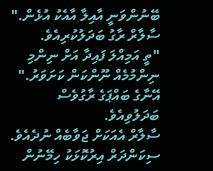ބޭނުންވަނީ އާއިލާ އާއެކު އުޅެން." ސާލާރް ރާގު ބަދަލުކުރިއެވެ.
"ތީ އަމިއްލަ ފައިދާ އަށް ނިންމި ނިންމުމެއް ނޫންކަން ކަށަވަރު." އޭނާގެ ބައްޕަގެ ރާގުވެސް ބަދަލުވިއެވެ.
ސާލާރް އެއަކަށް ޖަވާބެއް ނުދެއެވެ. ސިކަންދަރް އިރުކޮޅަކު ހިމޭނުން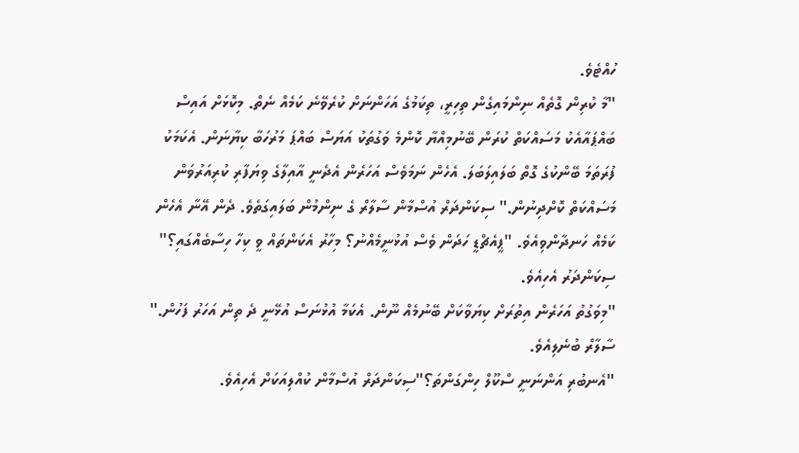ހުއްޓެވެ.
"މާ ކުރިން ގޮތެއް ނިންމައިގެން ތިހިރީ، ތިކަމުގެ އަހަންނަށް ކުރެވޭނެ ކަމެއް ނެތް. މިކޮޅަށް އައިސް ބައްޕައާއެކު މަސައްކަތް ކުރަން ބޭނުމިއްޔާ ކޮންމެ ވަގުތަކު އަޔަސް ބައްޕަ މަރުހަބާ ކިޔާނަން. އެކަމަކު ފުރަތަމަ ބޭންކުގެ ގޮތް ބަލައިލަބަލަ. އެހެން ނަމަވެސް އަހަރެން އެދެނީ އާއިލާގެ ވިޔަފާރި ކުރިއަރުވަން މަސައްކަތް ކޮށްދިނުން." ސިކަންދަރް އުސްމާން ސާލާރް ގެ ނިންމުން ބަލައިގަތެވެ. ދެން އޭނާ އެހެން ކަމެއް ހަނދާންވިއެވެ. "ޕީއެޗްޑީ ހަދަން ވެސް އުޅުނީމެއްނު؟ މިހާރު އެކަންތައް ވީ ކިހާ ހިސާބެއްގައި؟" ސިކަންދަރު އެހިއެވެ.
"މިވަގުތު އަހަރެން އިތުރަށް ކިޔަވާކަށް ބޭނުމެއް ނޫން. އެކަމާ އުޅުނަސް އުޅޭނީ ދެ ތިން އަހަރު ފަހުން." ސާލާރް ބުނެލިއެވެ.
"އެނބުރި އަންނަނީ ސްކޫލް ހިންގަންތަ؟"ސިކަންދަރް އުސްމާން ކުއްލިއަކަށް އެހިއެވެ.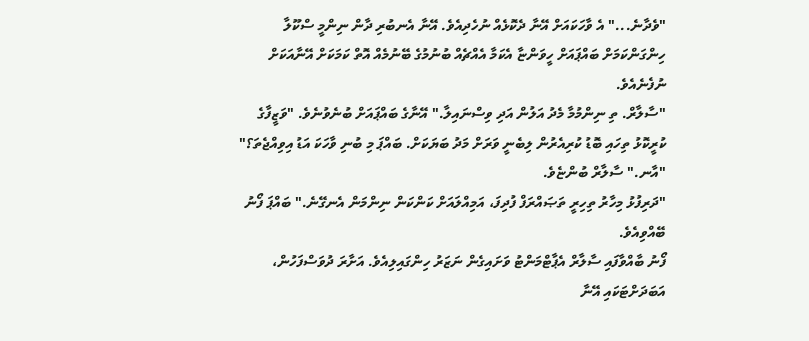"ވެދާނެ..." އެ ވާހަކައަށް އޭނާ ދެކޮޅެއް ނުހެދިއެވެ. އޭނާ އެނބުރި ދާން ނިންމީ ސްކޫލާ ހިންގަންކަމަށް ބައްޕައަށް ހީވަންޏާ އެކަމާ އެއްޗެއް ބުނުމުގެ ބޭނުމެއް އޮތް ކަމަކަށް އޭނާއަކަށް ނުފެނެއެވެ.
"ސާލާރް. ތި ނިންމުމާ މެދު އަލުން އަދި ވިސްނައިލާ." އޭނާގެ ބައްޕައަށް ބުނެވުނެވެ. "ވަޒީފާގެ ކުރީކޮޅު ތިހައި ބޮޑު ކުރިއެރުން ލިބެނީ ވަރަށް މަދު ބަޔަކަށް. ބައްޕަ މި ބުނި ވާހަކަ އަޑު އިވިއްޖެތަ؟"
"އާނ." ސާލާރް ބުންޏެވެ.
"ދަރިފުޅު މިހާރު ތިހިރީ ތަޞައްރަފް ފުދިފަ، އަމިއްލައަށް ކަންކަން ނިންމަން އެނގޭނެ." ބައްޕަ ފޯނު ބޭއްވިއެވެ.
ފޯނު ބާއްވާފައި ސާލާރް އެޕާޓްމަންޓު ވަށައިގެން ނަޒަރު ހިންގައިލިއެވެ. އަށާރަ ދުވަސްފަހުން، އަބަދަށްޓަކައި އޭނާ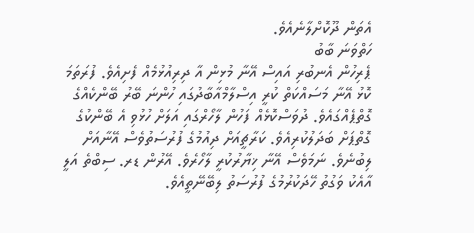އެތަން ދޫކޮށްލާނެއެވެ.
ހަތްވަނަ ބާބު
ޕެރިހުން އެނބުރި އައިސް އޭނާ މުޅިން އާ ދިރިއުޅުމެއް ފެށިއެވެ. ފުރަތަމަ ކޮޅު އޭނާ މަސައްކަތް ކުރީ އިސްލާމްއާބާދުގައި ހުންނަ ބޭރު ބޭންކެއްގެ ގޮތްޕެއްގައެވެ. ދުވަސްކޮޅެއް ފަހުން ލާހޯރްގައި އަލަށް ހުޅުވި އެ ބޭންކުގެ ގޮތްޕަށް ބަދަލުކުރިއެވެ. ކަރާޗީއަށް ދިއުމުގެ ފުރުސަތުވެސް އޭނާއަށް ލިބުނެވެ. ނަމަވެސް އޭނާ ޚިޔާރުކުރީ ލާހޯރެވެ. އޭރުން ޑރ. ސިބްތެ އަލީ އާއެކު ވަގުތު ހޭދަކުރުމުގެ ފުރުސަތު ލިބޭނޭތީއެވެ.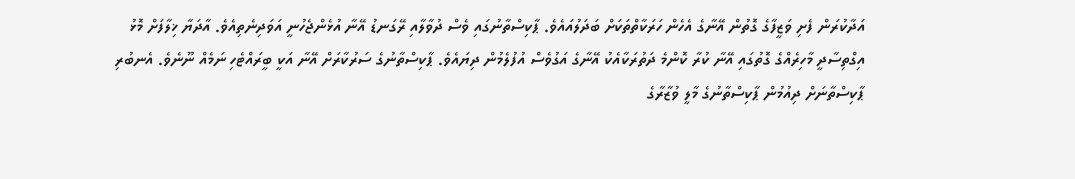އަދާކުރަން ފެށި ވަޒީފާގެ ގޮތުން އޭނާގެ އެހެން ހަރަކާތްތަކަށް ބަދަލުއައެވެ. ޕާކިސްތާނުގައި ވެސް ދުވާލާއި ރޭގަނޑު އޭނާ އުޅެންޖެހުނީ އަވަދިނެތިއެވެ. އާދަޔާ ޚިލާފަށް މޮޅު އިގްތިސާދީ މާހިރެއްގެ ގޮތުގައި އޭނާ ކުރާ ކޮންމެ ދަތުރަކާއެކު އޭނާގެ އަގުވެސް އުފުލެމުން ދިޔައެވެ. ޕާކިސްތާނުގެ ސަރުކާރަށް އޭނާ އަކީ ބީރައްޓެހި ނަމެއް ނޫނެވެ. އެނބުރި ޕާކިސްތާނަށް ދިއުމުން ޕާކިސްތާނުގެ މާލީ ވުޒާރާގެ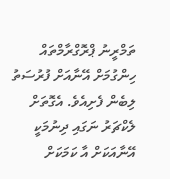ތަމްރީނު ޕްރޮގްރާމްތައް ހިންގުމަށް އޭނާއަށް ފުރުސަތު ލިބެން ފެށިއެވެ. އެގޮތަށް ލެކްޗަރު ނަގައި ދިނުމަކީ އޭނާއަކަށް އާ ކަމަކަށް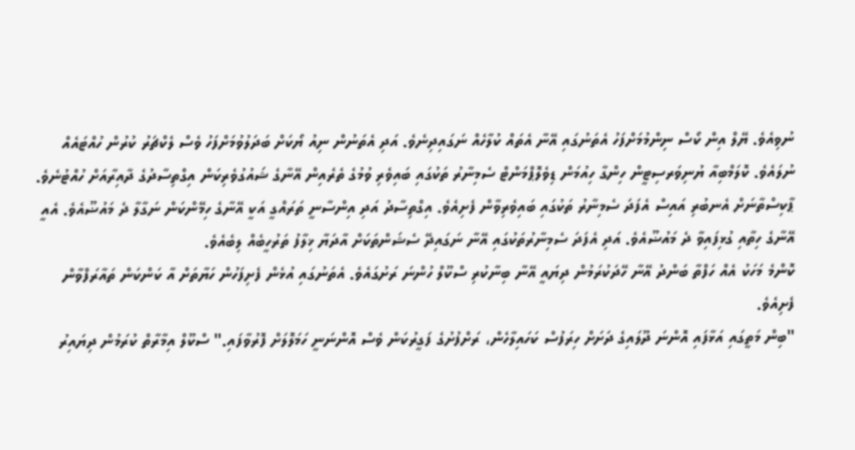ނުވިއެވެ. ޔޭލް އިން ކޯސް ނިންމުމަށްފަހު އެތަނުގައި އޭނާ އެތައް ކުލާހެއް ނަގައިދިނެވެ. އަދި އެތަނުން ނިއު ޔޯކަށް ބަދަލުވުމަށްފަހު ވެސް ލެކްޗަރު ކުރުން ހުއްޓައެއް ނުލައެވެ. ކޮލަމްބިއާ ޔުނިވަރސިޓީން ހިންގާ ހިއުމަން ޑިވެލޮޕްމަންޓް ސެމިނާރު ތަކުގައި ބައިވެރި ވުމުގެ ތެރެއިން އޭނާގެ ޝައުގުވެރިކަން އިގްތިސާދުގެ ދާއިރާއަށް ހުއްޓުނެވެ.
ޕާކިސްތާނަށް އެނބުރި އައިސް އެފަދަ ސެމިނާރު ތަކުގައި ބައިވެރިވާން ފެށިއެވެ. އިގްތިސާދު އަދި އިންސާނީ ތަރައްގީ އަކީ އޭނާގެ ހިމޭންކަން ނަގާލާ ދެ މައުޟޫއެވެ. އެއީ އޭނާގެ ހިތާއި ގުޅިފައިވާ ދެ މައުޟޫއެވެ. އަދި އެފަދަ ސެމިނާރުތަކުގައި އޭނާ ނަގައިދޭ ސެޝަންތަކަށް އާދަޔާ ޚިލާފު ތަރުހީބެއް ލިބެއެވެ.
ކޮންމެ މަހަކު އެއް ހަފްތާ ބަންދު އޭނާ ހޭދަކުރަމުން ދިޔައީ އޭނާ ބިނާކުރި ސްކޫލް ހުންނަ ރަށުގައެވެ. އެތަނުގައި އުޅެން ފެށިފަހުން ހަޔާތަށް އާ ކަންކަން ތައާރަފްވާން ފެށިއެވެ.
"ބިން މަތީގައި އަޅާފައި އޮންނަ ދޫލައިގެ ދަށަށް ހިރަފުސް ކަހައިލާހެން، ރަށްފުށުގެ ފަގީރުކަން ވެސް އޮންނަނީ ހަމަލޮލަށް ފޮރުވާފައި." ސްކޫލް އިމާރާތް ކުރަމުން ދިޔައިރު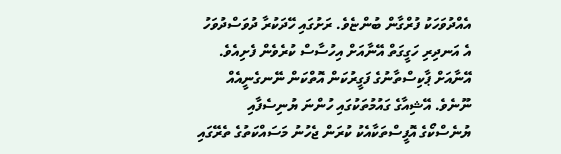އެއްދުވަހަކު ފުރްގާން ބުންޏެވެ. ރަށުގައި ހޭދަކުރާ ދުވަސްދުވަހު އެ އަނދިރި ހަގީގަތް އޭނާއަށް އިހުސާސް ކުރެވެން ފެށިއެވެ. އޭނާއަށް ޕާކިސްތާނުގެ ފަގީރުކަން އޮތްކަން ނޭނގެނީއެއް ނޫނެވެ. އޭޝިއާގެ ގައުމުތަކުގައި ހުންނަ ޔުނިސެފާއި ޔުނެސްކޯގެ އޮފީސްތަކާއެކު ކުރަން ޖެހުނު މަސައްކަތުގެ ތެރޭގައި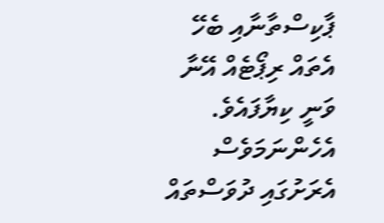ޕާކިސްތާނާއި ބެހޭ އެތައް ރިޕޯޓެއް އޭނާ ވަނީ ކިޔާފައެވެ. އެހެންނަމަވެސް އެރަށުގައި ދުވަސްތައް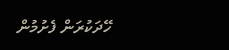ހޭދަކުރަން ފެށުމުން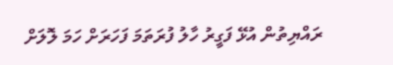ރައްޔިތުން އުޅޭ ފަގީރު ހާލު ފުރަތަމަ ފަހަރަށް ހަމަ ލޮލަށް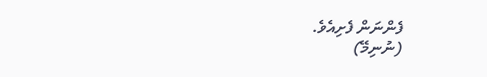ފެންނަން ފެށިއެވެ.
(ނުނިމޭ)